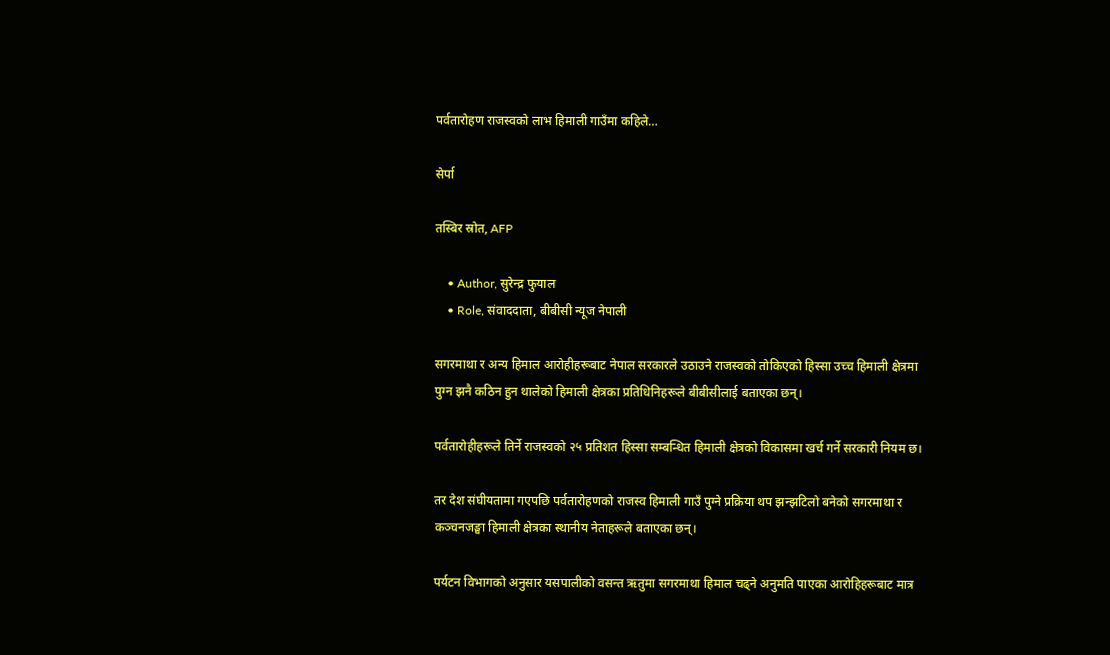पर्वतारोहण राजस्वको लाभ हिमाली गाउँमा कहिले…

सेर्पा

तस्बिर स्रोत, AFP

    • Author, सुरेन्द्र फुयाल
    • Role, संवाददाता, बीबीसी न्यूज नेपाली

सगरमाथा र अन्य हिमाल आरोहीहरूबाट नेपाल सरकारले उठाउने राजस्वको तोकिएको हिस्सा उच्च हिमाली क्षेत्रमा पुग्न झनै कठिन हुन थालेको हिमाली क्षेत्रका प्रतिधिनिहरूले बीबीसीलाई बताएका छन्।

पर्वतारोहीहरूले तिर्ने राजस्वको २५ प्रतिशत हिस्सा सम्बन्धित हिमाली क्षेत्रको विकासमा खर्च गर्ने सरकारी नियम छ।

तर देश संघीयतामा गएपछि पर्वतारोहणको राजस्व हिमाली गाउँ पुग्ने प्रक्रिया थप झन्झटिलो बनेको सगरमाथा र कञ्चनजङ्घा हिमाली क्षेत्रका स्थानीय नेताहरूले बताएका छन्।

पर्यटन विभागको अनुसार यसपालीको वसन्त ऋतुमा सगरमाथा हिमाल चढ्ने अनुमति पाएका आरोहिहरूबाट मात्र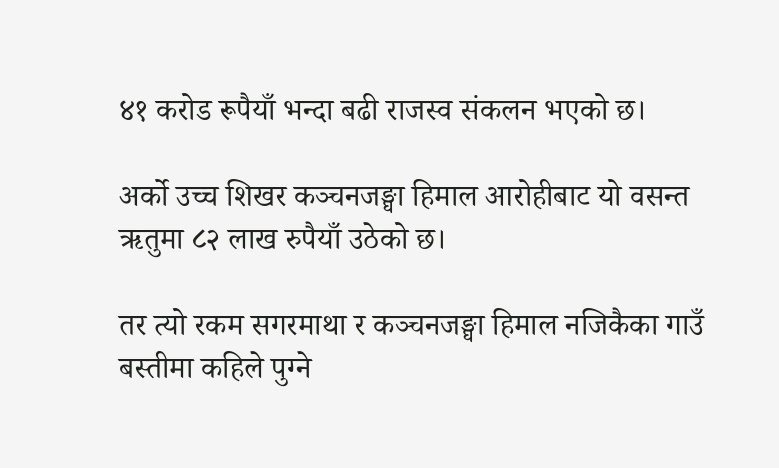४१ करोड रूपैयाँ भन्दा बढी राजस्व संकलन भएको छ।

अर्को उच्च शिखर कञ्चनजङ्घा हिमाल आरोहीबाट यो वसन्त ऋतुमा ८२ लाख रुपैयाँ उठेको छ।

तर त्यो रकम सगरमाथा र कञ्चनजङ्घा हिमाल नजिकैका गाउँ बस्तीमा कहिले पुग्ने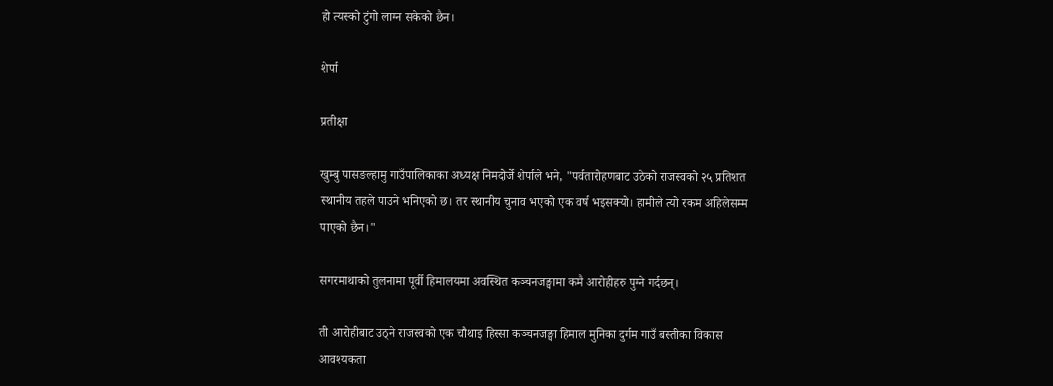हो त्यस्को टुंगो लाग्न सकेको छैन।

शेर्पा

प्रतीक्षा

खुम्बु पासङल्हामु गाउँपालिकाका अध्यक्ष निमदोर्जे शेर्पाले भने, "पर्वतारोहणबाट उठेको राजस्वको २५ प्रतिशत स्थानीय तहले पाउने भनिएको छ। तर स्थानीय चुनाव भएको एक वर्ष भइसक्यो। हामीले त्यो रकम अहिलेसम्म पाएको छैन।"

सगरमाथाको तुलनामा पूर्वी हिमालयमा अवस्थित कञ्चनजङ्घामा कमै आरोहीहरु पुग्ने गर्दछन्।

ती आरोहीबाट उठ्ने राजस्वको एक चौथाइ हिस्सा कञ्चनजङ्घा हिमाल मुनिका दुर्गम गाउँ बस्तीका विकास आवश्यकता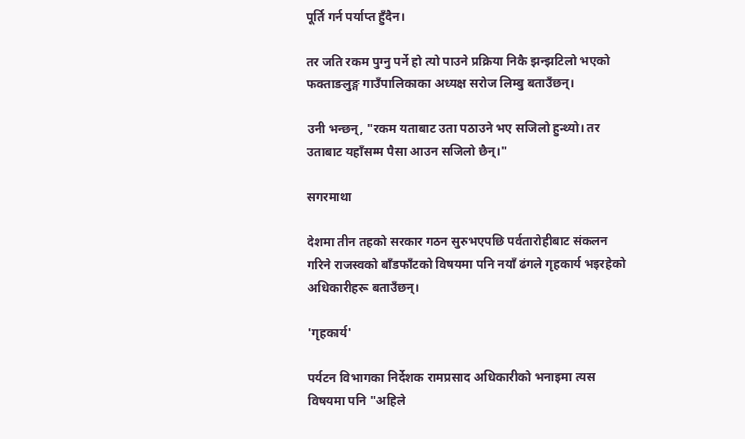पूर्ति गर्न पर्याप्त हुँदैन।

तर जति रकम पुग्नु पर्ने हो त्यो पाउने प्रक्रिया निकै झन्झटिलो भएको फक्ताङलुङ्ग गाउँपालिकाका अध्यक्ष सरोज लिम्बु बताउँछन्।

उनी भन्छन्, "रकम यताबाट उता पठाउने भए सजिलो हुन्थ्यो। तर उताबाट यहाँसम्म पैसा आउन सजिलो छैन्।"

सगरमाथा

देशमा तीन तहको सरकार गठन सुरुभएपछि पर्वतारोहीबाट संकलन गरिने राजस्वको बाँडफाँटको विषयमा पनि नयाँ ढंगले गृहकार्य भइरहेको अधिकारीहरू बताउँछन्।

'गृहकार्य'

पर्यटन विभागका निर्देशक रामप्रसाद अधिकारीको भनाइमा त्यस विषयमा पनि "अहिले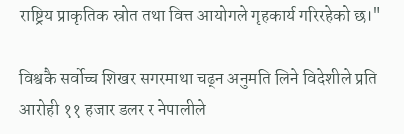राष्ट्रिय प्राकृतिक स्रोत तथा वित्त आयोगले गृहकार्य गरिरहेको छ।"

विश्वकै सर्वोच्च शिखर सगरमाथा चढ्न अनुमति लिने विदेशीले प्रति आरोही ११ हजार डलर र नेपालीले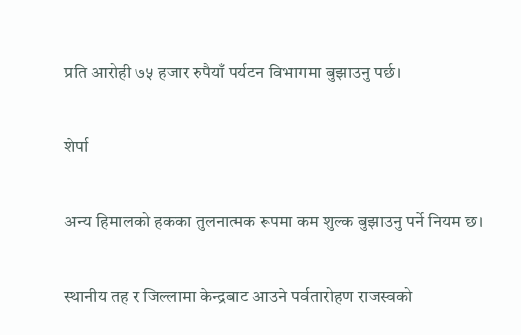प्रति आरोही ७५ हजार रुपैयाँ पर्यटन विभागमा बुझाउनु पर्छ।

शेर्पा

अन्य हिमालको हकका तुलनात्मक रूपमा कम शुल्क बुझाउनु पर्ने नियम छ।

स्थानीय तह र जिल्लामा केन्द्रबाट आउने पर्वतारोहण राजस्वको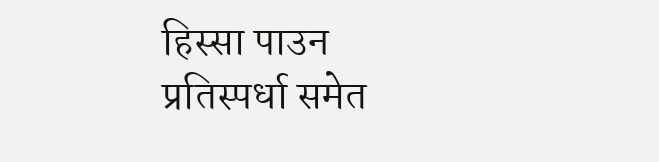हिस्सा पाउन प्रतिस्पर्धा समेत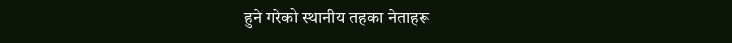हुने गरेको स्थानीय तहका नेताहरू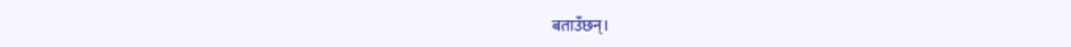बताउँछन्।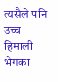त्यसैले पनि उच्च हिमाली भेगका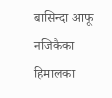बासिन्दा आफू नजिकैका हिमालका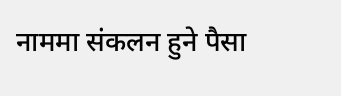नाममा संकलन हुने पैसा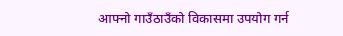आफ्नो गाउँठाउँको विकासमा उपयोग गर्न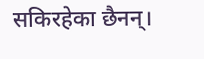सकिरहेका छैनन्।